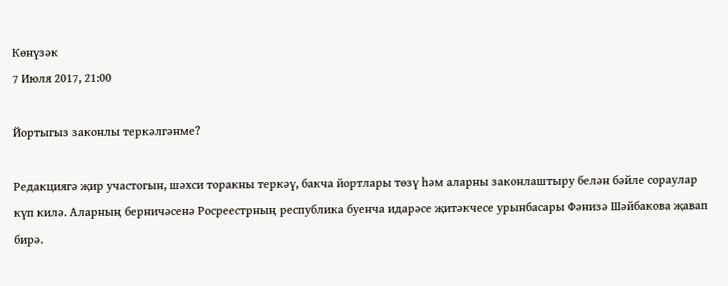Көнүзәк
7 Июля 2017, 21:00

Йортыгыз законлы теркәлгәнме?

Редакциягә җир участогын, шәхси торакны теркәү, бакча йортлары төзү һәм аларны законлаштыру белән бәйле сораулар күп килә. Аларның берничәсенә Росреестрның республика буенча идарәсе җитәкчесе урынбасары Фәнизә Шәйбакова җавап бирә.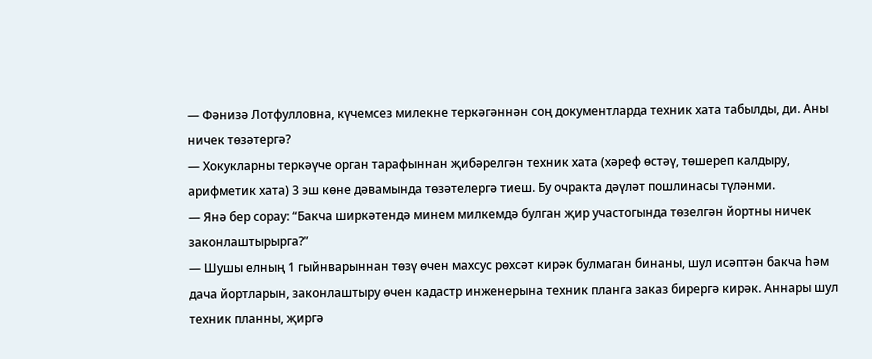— Фәнизә Лотфулловна, күчемсез милекне теркәгәннән соң документларда техник хата табылды, ди. Аны ничек төзәтергә?
— Хокукларны теркәүче орган тарафыннан җибәрелгән техник хата (хәреф өстәү, төшереп калдыру, арифметик хата) 3 эш көне дәвамында төзәтелергә тиеш. Бу очракта дәүләт пошлинасы түләнми.
— Янә бер сорау: “Бакча ширкәтендә минем милкемдә булган җир участогында төзелгән йортны ничек законлаштырырга?”
— Шушы елның 1 гыйнварыннан төзү өчен махсус рөхсәт кирәк булмаган бинаны, шул исәптән бакча һәм дача йортларын, законлаштыру өчен кадастр инженерына техник планга заказ бирергә кирәк. Аннары шул техник планны, җиргә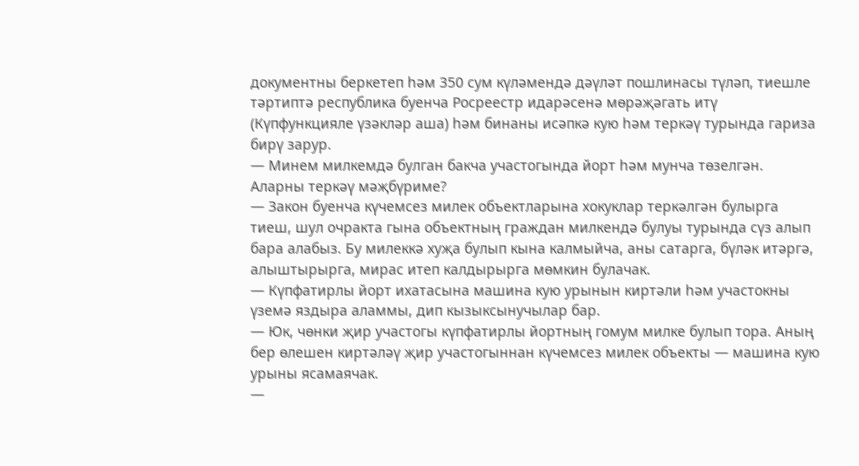документны беркетеп һәм 350 сум күләмендә дәүләт пошлинасы түләп, тиешле тәртиптә республика буенча Росреестр идарәсенә мөрәҗәгать итү (Күпфункцияле үзәкләр аша) һәм бинаны исәпкә кую һәм теркәү турында гариза бирү зарур.
— Минем милкемдә булган бакча участогында йорт һәм мунча төзелгән. Аларны теркәү мәҗбүриме?
— Закон буенча күчемсез милек объектларына хокуклар теркәлгән булырга тиеш, шул очракта гына объектның граждан милкендә булуы турында сүз алып бара алабыз. Бу милеккә хуҗа булып кына калмыйча, аны сатарга, бүләк итәргә, алыштырырга, мирас итеп калдырырга мөмкин булачак.
— Күпфатирлы йорт ихатасына машина кую урынын киртәли һәм участокны үземә яздыра аламмы, дип кызыксынучылар бар.
— Юк, чөнки җир участогы күпфатирлы йортның гомум милке булып тора. Аның бер өлешен киртәләү җир участогыннан күчемсез милек объекты — машина кую урыны ясамаячак.
—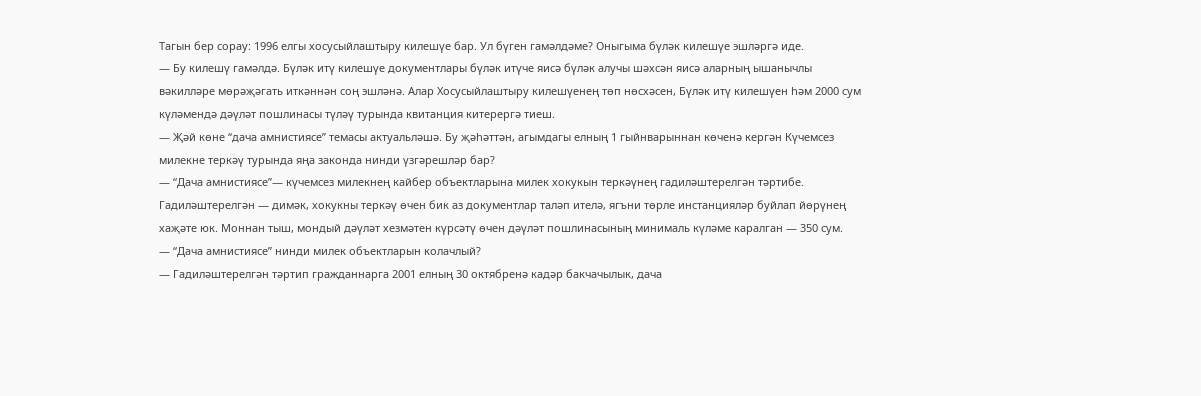Тагын бер сорау: 1996 елгы хосусыйлаштыру килешүе бар. Ул бүген гамәлдәме? Оныгыма бүләк килешүе эшләргә иде.
— Бу килешү гамәлдә. Бүләк итү килешүе документлары бүләк итүче яисә бүләк алучы шәхсән яисә аларның ышанычлы вәкилләре мөрәҗәгать иткәннән соң эшләнә. Алар Хосусыйлаштыру килешүенең төп нөсхәсен, Бүләк итү килешүен һәм 2000 сум күләмендә дәүләт пошлинасы түләү турында квитанция китерергә тиеш.
— Җәй көне “дача амнистиясе” темасы актуальләшә. Бу җәһәттән, агымдагы елның 1 гыйнварыннан көченә кергән Күчемсез милекне теркәү турында яңа законда нинди үзгәрешләр бар?
— “Дача амнистиясе”— күчемсез милекнең кайбер объектларына милек хокукын теркәүнең гадиләштерелгән тәртибе. Гадиләштерелгән — димәк, хокукны теркәү өчен бик аз документлар таләп ителә, ягъни төрле инстанцияләр буйлап йөрүнең хаҗәте юк. Моннан тыш, мондый дәүләт хезмәтен күрсәтү өчен дәүләт пошлинасының минималь күләме каралган — 350 сум.
— “Дача амнистиясе” нинди милек объектларын колачлый?
— Гадиләштерелгән тәртип гражданнарга 2001 елның 30 октябренә кадәр бакчачылык, дача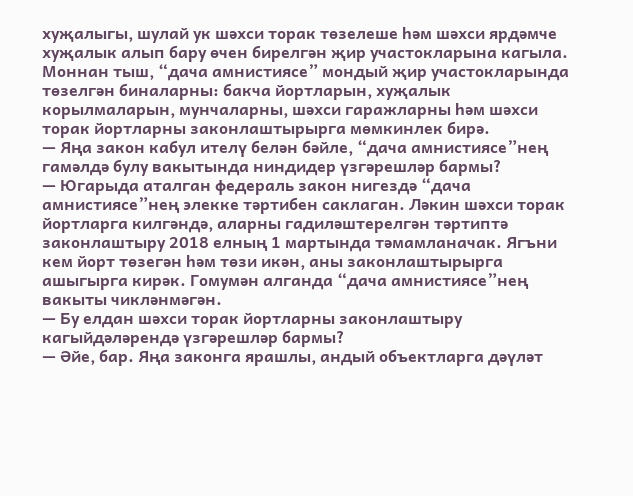хуҗалыгы, шулай ук шәхси торак төзелеше һәм шәхси ярдәмче хуҗалык алып бару өчен бирелгән җир участокларына кагыла. Моннан тыш, “дача амнистиясе” мондый җир участокларында төзелгән биналарны: бакча йортларын, хуҗалык корылмаларын, мунчаларны, шәхси гаражларны һәм шәхси торак йортларны законлаштырырга мөмкинлек бирә.
— Яңа закон кабул ителү белән бәйле, “дача амнистиясе”нең гамәлдә булу вакытында ниндидер үзгәрешләр бармы?
— Югарыда аталган федераль закон нигездә “дача амнистиясе”нең элекке тәртибен саклаган. Ләкин шәхси торак йортларга килгәндә, аларны гадиләштерелгән тәртиптә законлаштыру 2018 елның 1 мартында тәмамланачак. Ягъни кем йорт төзегән һәм төзи икән, аны законлаштырырга ашыгырга кирәк. Гомумән алганда “дача амнистиясе”нең вакыты чикләнмәгән.
— Бу елдан шәхси торак йортларны законлаштыру кагыйдәләрендә үзгәрешләр бармы?
— Әйе, бар. Яңа законга ярашлы, андый объектларга дәүләт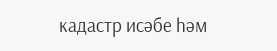кадастр исәбе һәм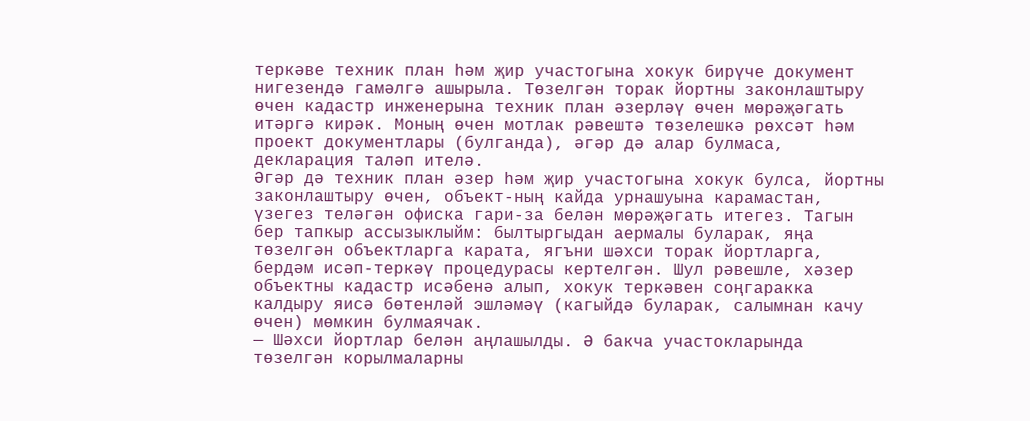теркәве техник план һәм җир участогына хокук бирүче документ нигезендә гамәлгә ашырыла. Төзелгән торак йортны законлаштыру өчен кадастр инженерына техник план әзерләү өчен мөрәҗәгать итәргә кирәк. Моның өчен мотлак рәвештә төзелешкә рөхсәт һәм проект документлары (булганда), әгәр дә алар булмаса, декларация таләп ителә.
Әгәр дә техник план әзер һәм җир участогына хокук булса, йортны законлаштыру өчен, объект-ның кайда урнашуына карамастан, үзегез теләгән офиска гари-за белән мөрәҗәгать итегез. Тагын бер тапкыр ассызыклыйм: былтыргыдан аермалы буларак, яңа төзелгән объектларга карата, ягъни шәхси торак йортларга, бердәм исәп-теркәү процедурасы кертелгән. Шул рәвешле, хәзер объектны кадастр исәбенә алып, хокук теркәвен соңгаракка калдыру яисә бөтенләй эшләмәү (кагыйдә буларак, салымнан качу өчен) мөмкин булмаячак.
— Шәхси йортлар белән аңлашылды. Ә бакча участокларында төзелгән корылмаларны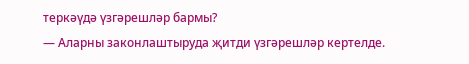теркәүдә үзгәрешләр бармы?
— Аларны законлаштыруда җитди үзгәрешләр кертелде.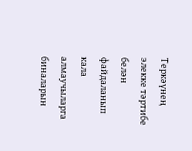Теркәүнең элекке тәртибе белән файдаланып кала алмаучыларга биналарын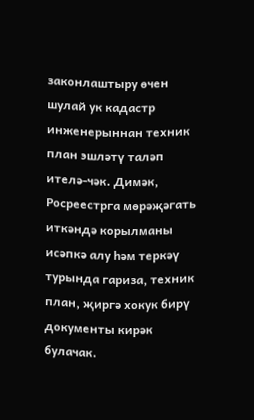законлаштыру өчен шулай ук кадастр инженерыннан техник план эшләтү таләп ителә-чәк. Димәк, Росреестрга мөрәҗәгать иткәндә корылманы исәпкә алу һәм теркәү турында гариза, техник план, җиргә хокук бирү документы кирәк булачак.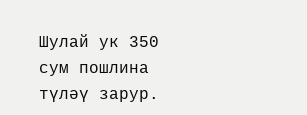Шулай ук 350 сум пошлина түләү зарур.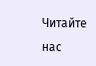Читайте нас